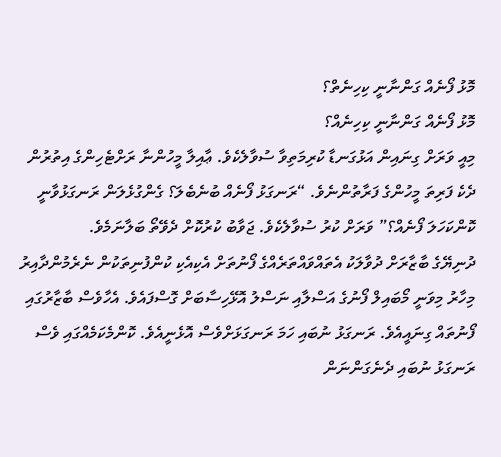މޮޅު ފޯނެއް ގަންނާނީ ކިހިނެތް؟
މޮޅު ފޯނެއް ގަންނާނީ ކިހިނެއް؟
މިއީ ވަރަށް ގިނައިން އަޅުގަނޑާ ކުރިމަތިވާ ސުވާލެކެވެ. ޢާއިލާ މީހުންނާ ރަށްޓެހިންގެ އިތުރުން ދެކެ ފަރިތަ މީހުންގެ ފަރާތުންނެވެ. “ރަނގަޅު ފޯނެއް ބުނެބެލަ؟ ގެންގުޅެލަން ރަނގަޅުވާނީ ކޮންކަހަލަ ފޯނެއް؟” ވަރަށް ކުރު ސުވާލެކެވެ. ޖަވާބު ކުރުކޮށް ދެވޭތޯ ބަލާނަމެވެ.
ދުނިޔޭގެ ބާޒާރަށް ދުވާލަކު އެތައްވައްތަރެއްގެ ފޯނުތަށް އެކިއެކި ކުންފުނިތަކުން ނެރެމުންދާއިރު މިހާރު މިވަނީ މޯބައިލް ފޯނުގެ އަސްލާއި ނަސްލު އޮޅޭހިސާބަށް ގޮސްފައެވެ. އެހާވެސް ބާޒާރުގައި ފޯނުތައް ގިނައީއެވެ. ރަނގަޅު ނުބައި ހަމަ ރަނގަޅަށްވެސް އޮޅެނީއެވެ. ކޮންމެކަމެއްގައި ވެސް ރަނގަޅު ނުބައި ދެނެގަންނަން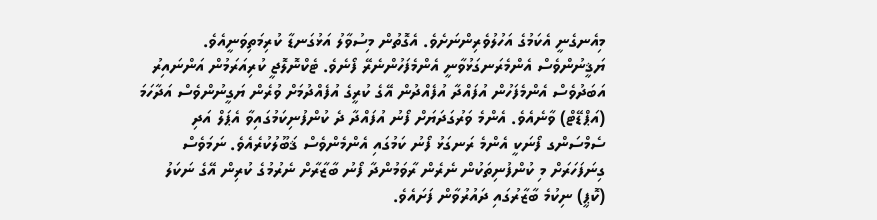މިއެނގެނީ އެކަމުގެ އަހުލުވެރިންނަށެވެ. އެގޮތުން މިސުވާލު އަޅުގަނޑާ ކުރިމަތިވަނީއެވެ.
ޔަޤީނުންވެސް އެންމެރަނގަޅުވާނީ އެންމެފަހުންނެރޭ ފޯނެވެ. ޓެކްނޮލޮޖީ ކުރިއަރަމުން އަންނައިރު އަބަދުވެސް އެންމެފަހުން އުފައްދާ އުފެއްދުން އޭގެ ކުރީގެ އުފެއްދުމަށް ވުރެން ޔަގީނުންވެސް އަދާހަމަ (އަޕްޑޭޓް) ވާނެއެވެ. އެންމެ ވަރުގަދަޔަށް ފޯނު އުފައްދާ ދެ ކުންފުނިކަމުގައިވާ އެޕަލް އަދި ސެމްސަންގ ފޯނަކީ އެންމެ ރަނގަޅު ފޯނު ކަމުގައި އެންމެންވެސް ޤަބޫލުކުރެއެވެ. ނަމަވެސް ގިނަފަހަރަށް މި ކުންފުނިތަކުން ނެރެން ރާވަމުންދާ ފޯނު ބާޒާރާށް ނެރުމުގެ ކުރިން އޭގެ ނަކަލު (ކޮޕީ) ނިކުމެ ބާޒާރުގައި ދައުރުވާން ފަށައެވެ.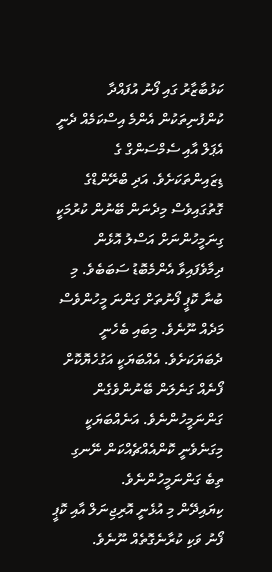ކަޅުބާޒާރު ގައި ފޯނު އުފައްދާ ކުންފުނިތަކުން އެންމެ އިސްކަމެއް ދެނީ އެޕަލް އާއި ސެމްސަންގް ގެ ޑިޒައިންތަކަށެވެ. އަދި ބްރޭންޑްގެ ގޮތުގައިވެސް މިދެނަން ބޭނުން ކުރުމަކީ ގިނަމީހުންނަށް އަސްލު އޮޅެން ދިމާވެފައިވާ އެންމެބޮޑު ސަބަބެވެ. މި ބުނާ ކޮޕީ ފޯނުތަށް ގަންނަ މީހުންވެސް މަދެއް ނޫނެވެ. މިބައި ބެހެނީ ދެބަޔަކަށެވެ. އެއްބަޔަކީ އަގުހެޔޮކޮށް ފޯނެއް ގަނެލަން ބޭނުންވެގެން ގަންނަމީހުންނެވެ. އަނެއްބަޔަކީ މިގަނެވެނީ ކޮންއެއްޗެއްކަން ނޭނގި ތިބެ ގަންނަމީހުންނެވެ.
ކިޔައިދޭން މި އުޅެނީ އޮރިޖިނަލް އާއި ކޮޕީ ފޯނު ވަކި ކުރާނެގޮތެއް ނޫނެވެ.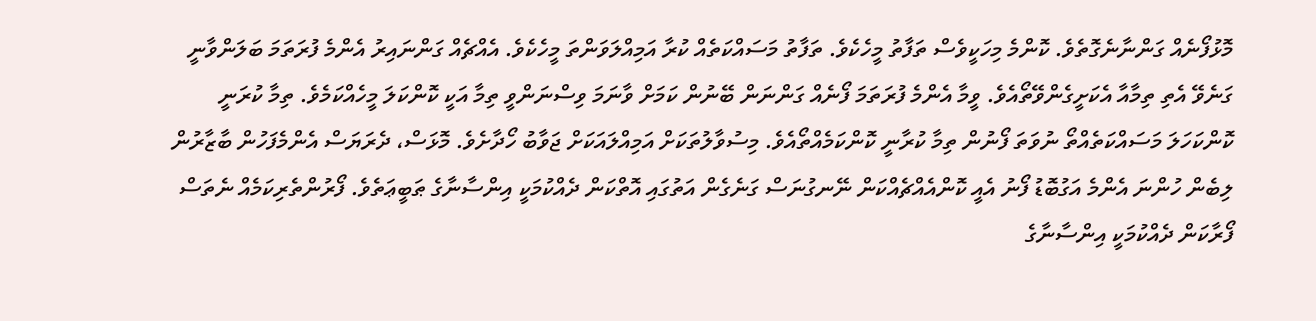މޮޅުފޯނެއް ގަންނާނެގޮތެވެ. ކޮންމެ މިހަކީވެސް ތަފާތު މީހެކެވެ. ތަފާތު މަސައްކަތެއް ކުރާ އަމިއްލަވަންތަ މީހެކެވެ. އެއްޗެއް ގަންނައިރު އެންމެ ފުރަތަމަ ބަލަންވާނީ ގަނެވޭ އެތި ތިމާއާ އެކަށީގެންވޭތޯއެވެ. ވީމާ އެންމެ ފުރަތަމަ ފޯނެއް ގަންނަން ބޭނުން ކަމަށް ވާނަމަ ވިސްނަންވީ ތިމާ އަކީ ކޮންކަލަ މީހެއްކަމެވެ. ތިމާ ކުރަނީ ކޮންކަހަލަ މަސައްކަތެއްތޯ ނުވަތަ ފޯނުން ތިމާ ކުރާނީ ކޮންކަމެއްތޯއެވެ. މިސުވާލުތަކަށް އަމިއްލައަކަށް ޖަވާބު ހޯދާށެވެ. މޮޅަސް، ދެރަޔަސް އެންމެފަހުން ބާޒާރުން ލިބެން ހުންނަ އެންމެ އަގުބޮޑު ފޯނު އެއީ ކޮންއެއްޗެއްކަން ނޭނގުނަސް ގަނެގެން އަތުގައި އޮތްކަން ދެއްކުމަކީ އިންސާނާގެ ޠަބީޢަތެވެ. ފޯރުންތެރިކަމެއް ނެތަސް ފޯރާކަން ދެއްކުމަކީ އިންސާނާގެ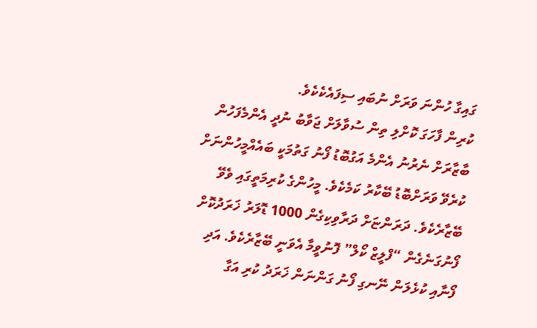ގައިގާ ހުންނަ ވަރަށް ނުބައި ސިފައެކެކެވެ.
ކުރިން ފާހަގަ ކޮށްލި ތިން ސުވާލަށް ޖަވާބު ނުދީ އެންމެފަހުން ބާޒާރަށް ނެރުނު އެންމެ އަގުބޮޑު ފޯނު ގަތުމަކީ ބައެއްމީހުންނަށް ކުރެވޭ ވަރަށްބޮޑު ބޭކާރު ކަމެކެވެ. މީހުންގެ ކުރިމަތީގައި ވެވޭ ބޭޒާރެކެވެ. ދަރަންޏަށް ދަރާވިކިގެން 1000 ޑޮލަރު ޚަރަދުކޮށް ފޯނުގަނެގެން “ފްލީޒް ކޯލް” ފޮނުވީމާ އެވަނީ ބޭޒާރެކެވެ. އަދި ފޯނާއި ކުޅެލަން ނޭނގި ފޯނު ގަންނަން ޚަރަދު ކުރި އަގާ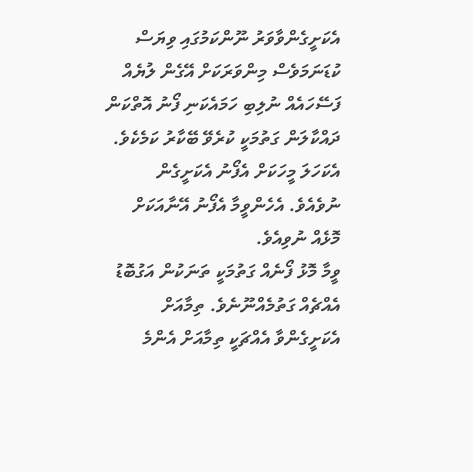އެކަށީގެންވާވަރު ނޫންކަމުގައި ވިޔަސް ކުޑަނަމަވެސް މިންވަރަކަށް އޭގެން ލުޔެއް ފަސޭހައެއް ނުލިބި ހަމައެކަނި ފޯނު އޮތްކަން ދައްކާލަން ގަތުމަކީ ކުރެވޭ ބޭކާރު ކަމެކެވެ. އެކަހަލަ މީހަކަށް އެފޯނު އެކަށީގެން ނުވެއެވެ. އެހެންވީމާ އެފޯނު އޭނާއަކަށް މޮޅެއް ނުވިއެވެ.
ވީމާ މޮޅު ފޯނެއް ގަތުމަކީ ތަނަކުން އަގުބޮޑު އެއްޗެއް ގަތުމެއްނޫނެވެ. ތިމާއަށް އެކަށީގެންވާ އެއްޗަކީ ތިމާއަށް އެންމެ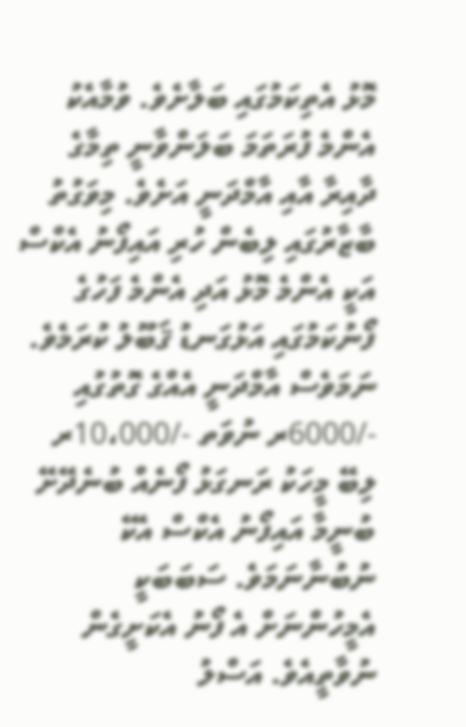މޮޅު އެތިކަމުގައި ބަލާށެވެ. ވުމާއެކު އެންމެ ފުރަތަމަ ބަލަންވާނީ ތިމާގެ ދާއިރާ އާއި އާމްދަނީ އަށެވެ. މިވަގުތު ބާޒާރުގައި ލިބެން ހުރި އައިފޯނު އެކްސް އަކީ އެންމެ މޮޅު އަދި އެންމެ ފަހުގެ ފޯނުކަމުގައި އަޅުގަނޑު ޤަބޫލު ކުރަމެވެ. ނަމަވެސް އާމްދަނީ އެއްގެ ގޮތުގުއި -/6000ރ ނުވަތ -/10،000ރ ލިބޭ މީހަކު ރަނގަޅު ފޯނެއް ބުނެދޭށޭ ބުނީމާ އައިފޯނު އެކްސް އެކޭ ނުބުނާނަމަވެ. ސަބަބަކީ އެމީހުންނަށް އެ ފޯނު އެކަށީގެން ނުވާތީއެވެ. އަސްލު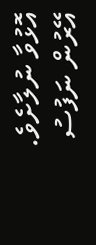އޮޅުވާ ނުލާށެވެ. އޭރުން ނަފުސު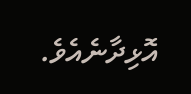އޮޅިދާނެއެވެ.